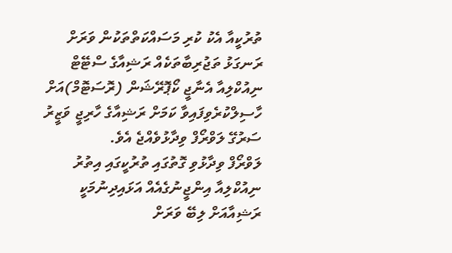ތުރުކީއާ އެކު ކުރި މަސައްކަތްތަކުން ވަރަށް ރަނގަޅު ތަޖުރިބާތަކެއް ރަޝިއާގެ ސްޓޭޓް ނިއުކްލިއާ އެނާޖީ ކޯޕޮރޭޝަން (ރޮސަޓޮމް)އަށް ހާސިލްކުރެވިފައިވާ ކަމަށް ރަޝިއާގެ ހާރިޖީ ވަޒީރު ސަރުގޭ ލަވްރޯފް ވިދާޅުވެއްޖެ އެވެ.
ލަވްރޯފް ވިދާޅުވި ގޮތުގައި ތުރުކީގައި އިތުރު ނިއުކްލިއާ އިންޖީނުގެއެއް އަޅައިދިނުމަކީ ރަޝިއާއަށް ލިބޭ ވަރަށް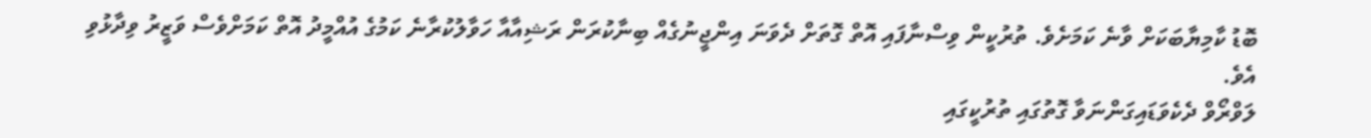ބޮޑު ކާމިޔާބަކަށް ވާނެ ކަމަށެވެ. ތުރުކީން ވިސްނާފައި އޮތް ގޮތަށް ދެވަނަ އިންޖީނުގެއް ބިނާކުރަން ރަޝިއާއާ ހަވާލުކުރާނެ ކަމުގެ އުއްމީދު އޮތް ކަމަށްވެސް ވަޒީރު ވިދާޅުވި އެވެ.
ލަވްރޯވް ދެކެވަޑައިގަންނަވާ ގޮތުގައި ތުރުކީގައި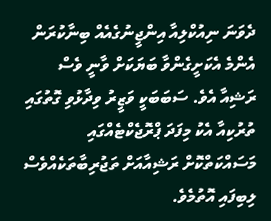ދެވަނަ ނިއުކްލިއާ އިންޖީނުގެއެއް ބިނާކުރަން އެންމެ އެކަށީގެންވާ ބަޔަކަށް ވާނީ ވެސް ރަޝިއާ އެވެ. ސަބަބަކީ ވަޒީރު ވިދާޅުވި ގޮތުގައި ތުރުކިއާ އެކު މިފަދަ ޕްރޮޖެކްޓެއްގައި މަސައްކަތްކޮށް ރަޝިއާއަށް ތަޖުރިބާތަކެއްވެސް ލިބިފައި އޮތުމެވެ.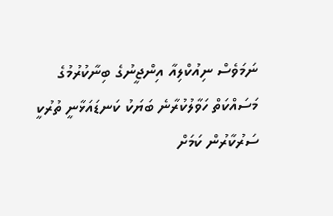ނަމަވެސް ނިއުކްލިއާ އިންޖީނުގެ ބިނާކުރުމުގެ މަސައްކަތް ހަވާލުކުރާނެ ބަޔަކު ކަނޑައަޅާނީ ތުރުކީ ސަރުކާރުން ކަމަށް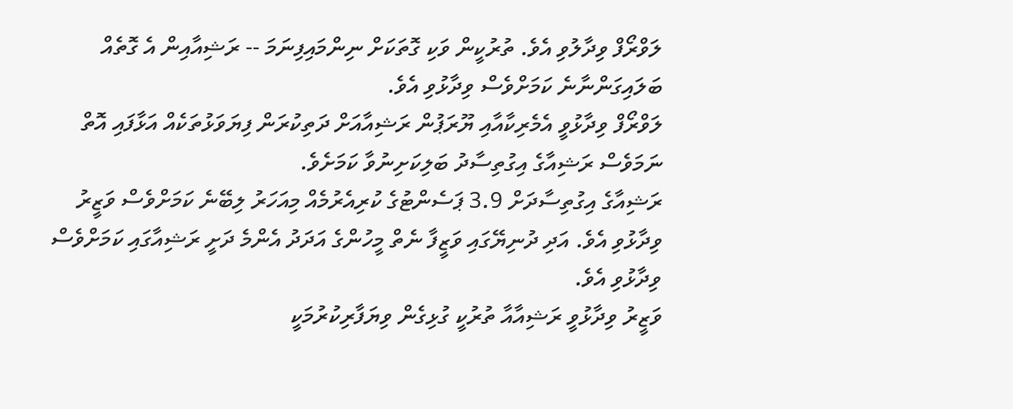ލަވްރޯފް ވިދާލުވި އެވެ. ތުރުކީން ވަކި ގޮތަކަށް ނިންމައިފިނަމަ -- ރަޝިއާއިން އެ ގޮތެއް ބަލައިގަންނާނެ ކަމަށްވެސް ވިދާޅުވި އެވެ.
ލަވްރޯފް ވިދާޅުވީ އެމެރިކާއާއި ޔޫރަޕުން ރަޝިއާއަށް ދަތިކުރަން ފިޔަވަޅުތަކެއް އަޅާފައި އޮތް ނަމަވެސް ރަޝިއާގެ އިގުތިސާދު ބަލިކަށިނުވާ ކަމަށެވެ.
ރަޝިއާގެ އިގުތިސާދަށް 3.9 ޕަސެންޓުގެ ކުރިއެރުމެއް މިއަހަރު ލިބޭނެ ކަމަށްވެސް ވަޒީރު ވިދާޅުވި އެވެ. އަދި ދުނިޔޭގައި ވަޒީފާ ނެތް މީހުންގެ އަދަދު އެންމެ ދަށީ ރަޝިއާގައި ކަމަށްވެސް ވިދާޅުވި އެވެ.
ވަޒީރު ވިދާޅުވީ ރަޝިއާއާ ތުރުކީ ގުޅިގެން ވިޔަފާރިކުރުމަކީ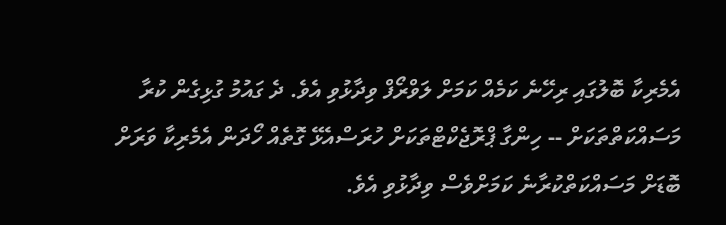އެމެރިކާ ބޮލުގައި ރިހޭނެ ކަމެއް ކަމަށް ލަވްރޯފް ވިދާޅުވި އެވެ. ދެ ގައުމު ގުޅިގެން ކުރާ މަސައްކަތްތަކަށް -- ހިންގާ ޕްރޮޖެކްޓްތަކަށް ހުރަސްއެޅޭ ގޮތެއް ހޯދަން އެމެރިކާ ވަރަށް ބޮޑަށް މަސައްކަތްކުރާނެ ކަމަށްވެސް ވިދާޅުވި އެވެ.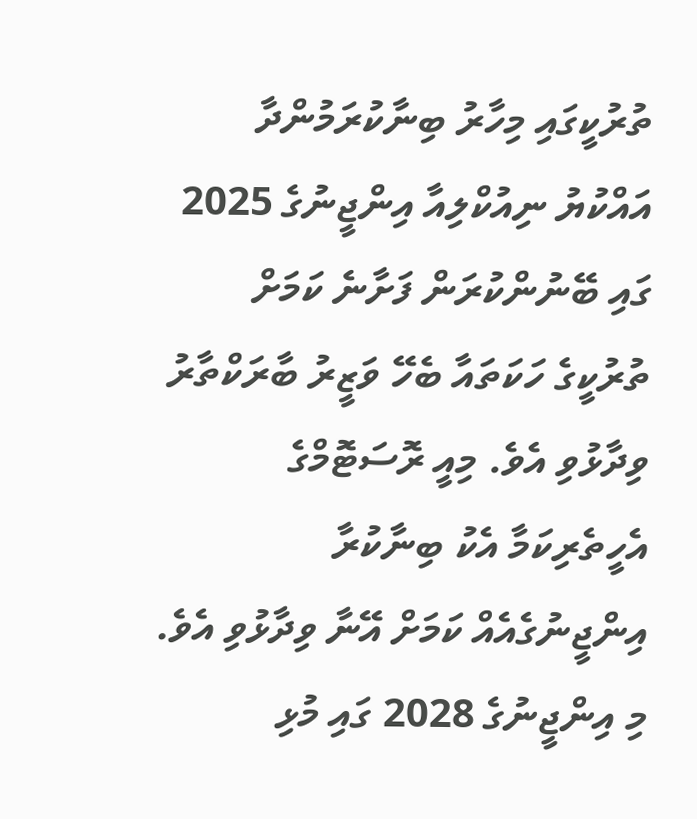ތުރުކީގައި މިހާރު ބިނާކުރަމުންދާ އައްކުޔު ނިއުކްލިއާ އިންޖީނުގެ 2025 ގައި ބޭނުންކުރަން ފަށާނެ ކަމަށް ތުރުކީގެ ހަކަތައާ ބެހޭ ވަޒީރު ބާރަކްތާރު ވިދާޅުވި އެވެ. މިއީ ރޮސަޓޮމްގެ އެހީތެރިކަމާ އެކު ބިނާކުރާ އިންޖީނުގެއެއް ކަމަށް އޭނާ ވިދާޅުވި އެވެ.
މި އިންޖީނުގެ 2028 ގައި މުޅި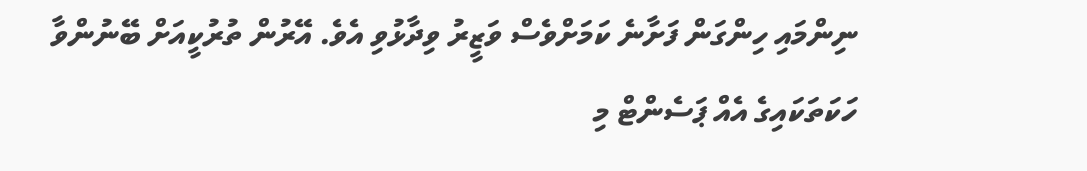ނިންމައި ހިންގަން ފަށާނެ ކަމަށްވެސް ވަޒީރު ވިދާޅުވި އެވެ. އޭރުން ތުރުކީއަށް ބޭނުންވާ ހަކަތަކައިގެ އެއް ޕަސެންޓް މި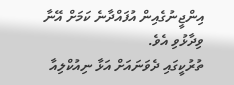އިންޖީނުގެއިން އުފައްދާނެ ކަމަށް އޭނާ ވިދާޅުވި އެވެ.
ތުރުކީގައި ދެވަނައަށް އަޅާ ނިއުކްލިއާ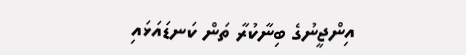އިންޖީނުގެ ބިނާކުރާ ތަން ކަނޑައަޅައި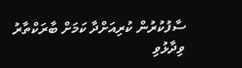ސާފުކުރުން ކުރިއަށްދާ ކަމަށް ބާރަކްތާރު ވިދާޅުވި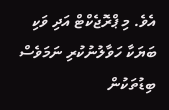އެވެ. މި ޕްރޮޖެކްޓް އަދި ވަކި ބަޔަކާ ހަވާލުނުކުރި ނަމަވެސް ބިޑުތަކުން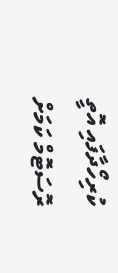ކުރިހޯދާފައި އޮތީ ރޮސަޓޮމް ކަމަށް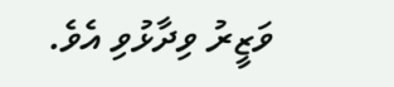ވަޒީރު ވިދާޅުވި އެވެ.